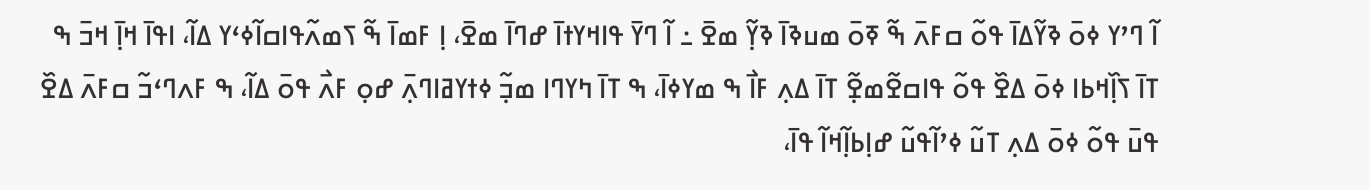ߊ߬ ߣߴߌ ߦߋ߫ ߢߌ߬ߡߊ߫ ߟߋ߬ ߛߓߍ߫ ߒ߬ ߧߋ߫ ߘߎߢߊ߫ ߢߌ߲߬ ߘߐ߫ ߸ ߊ߬ ߣߌ߫ ߟߊߞߌߙߊ߫ ߝߣߊ߫ ߘߐ߫، ߊ߲ ߓߘߊ߫ ߒ߬ ߖߘߍ߬ߟߊߛߊ߬ߦߵߌ ߡߊ߬، ߊߟߊ߫ ߞߊ߲߫ ߞߏ߫ ߒ ߠߊ߫ ߖߊ߲߰ߞߕߊ ߦߋ߫ ߡߐ߰ ߟߋ߬ ߟߊߛߐ߬ߘߐ߲߬ ߠߊ߫ ߡߍ߲ ߓߊ߯ ߒ ߘߌߦߊ߫، ߒ ߠߊ߫ ߤߌߣߊ ߘߏ߲߬ ߦߙߌߥߊߣߍ߲߫ ߝߋ߲ ߓߍ߯ ߟߋ߫ ߡߊ߬، ߒ ߓߍߣߵߏ߬ ߛߓߍ߫ ߡߐ߰ ߟߎ߫ ߟߋ߬ ߦߋ߫ ߡߍ߲ ߠߎ߬ ߦߴߊ߬ߟߎ߬ ߝߊ߲ߕߊ߲߬ߞߊ߬ ߟߊ߫،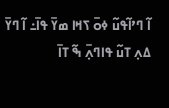ߊ߬ ߣߴߊ߬ߟߎ߬ ߦߋ߫ ߖߞߊ ߘߌ߫ ߟߊ߫߸ ߊ߬ ߣߌ߫ ߡߍ߲ ߠߎ߬ ߟߊߣߍ߲߫ ߒ߬ ߠߊ߫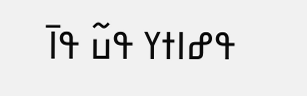ߟߝߊߙߌ ߟߎ߬ ߟߊ߫